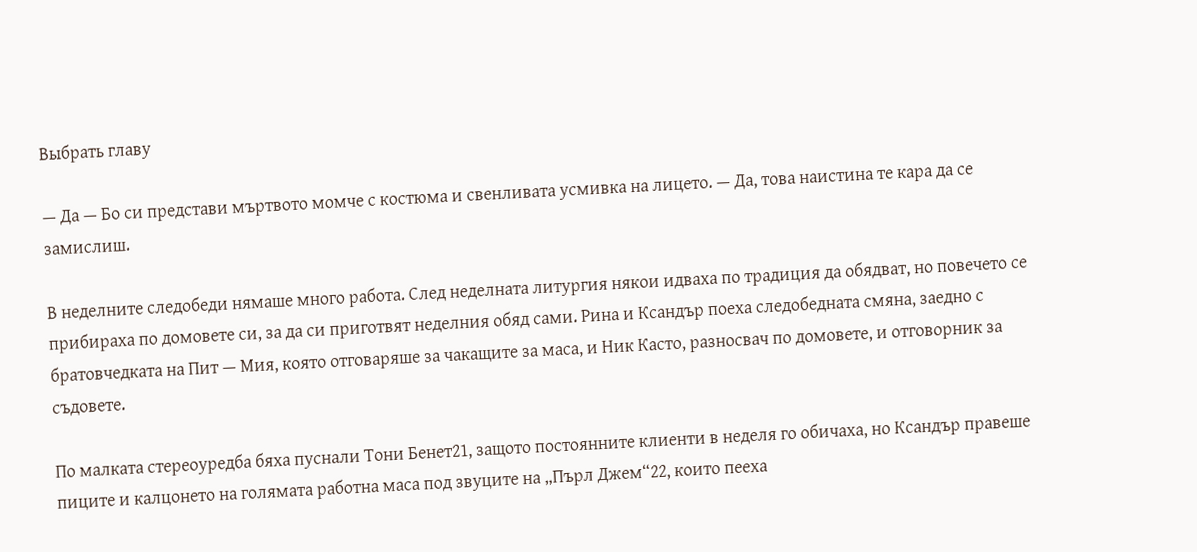Выбрать главу

— Да — Бо си представи мъртвото момче с костюма и свенливата усмивка на лицето. — Да, това наистина те кара да се замислиш.

В неделните следобеди нямаше много работа. След неделната литургия някои идваха по традиция да обядват, но повечето се прибираха по домовете си, за да си приготвят неделния обяд сами. Рина и Ксандър поеха следобедната смяна, заедно с братовчедката на Пит — Мия, която отговаряше за чакащите за маса, и Ник Касто, разносвач по домовете, и отговорник за съдовете.

По малката стереоуредба бяха пуснали Тони Бенет21, защото постоянните клиенти в неделя го обичаха, но Ксандър правеше пиците и калцонето на голямата работна маса под звуците на „Пърл Джем“22, които пееха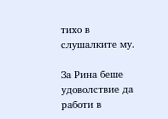тихо в слушалките му.

За Рина беше удоволствие да работи в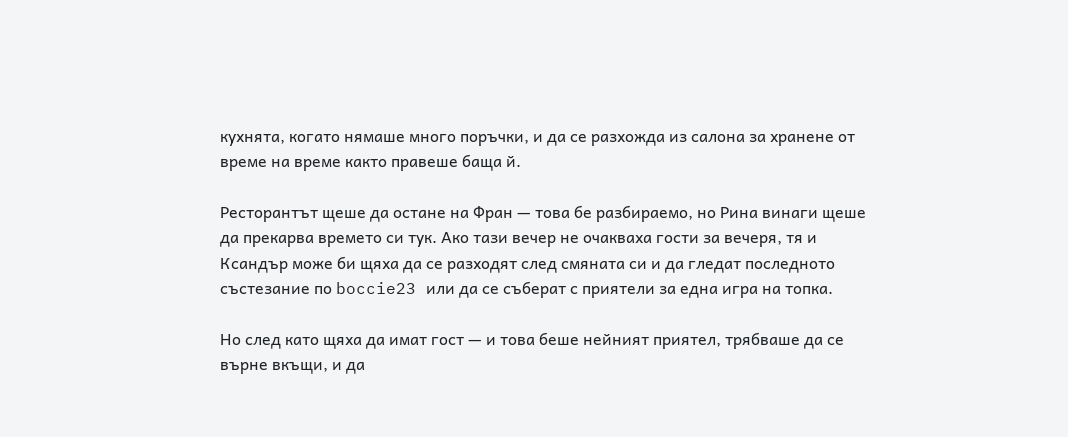кухнята, когато нямаше много поръчки, и да се разхожда из салона за хранене от време на време както правеше баща й.

Ресторантът щеше да остане на Фран — това бе разбираемо, но Рина винаги щеше да прекарва времето си тук. Ако тази вечер не очакваха гости за вечеря, тя и Ксандър може би щяха да се разходят след смяната си и да гледат последното състезание по boccie23 или да се съберат с приятели за една игра на топка.

Но след като щяха да имат гост — и това беше нейният приятел, трябваше да се върне вкъщи, и да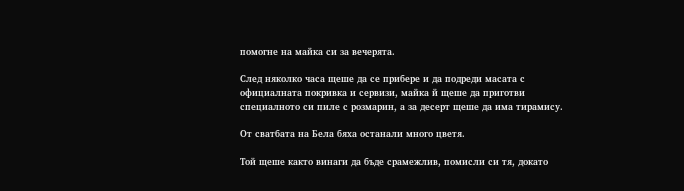помогне на майка си за вечерята.

След няколко часа щеше да се прибере и да подреди масата с официалната покривка и сервизи, майка й щеше да приготви специалното си пиле с розмарин, а за десерт щеше да има тирамису.

От сватбата на Бела бяха останали много цветя.

Той щеше както винаги да бъде срамежлив, помисли си тя, докато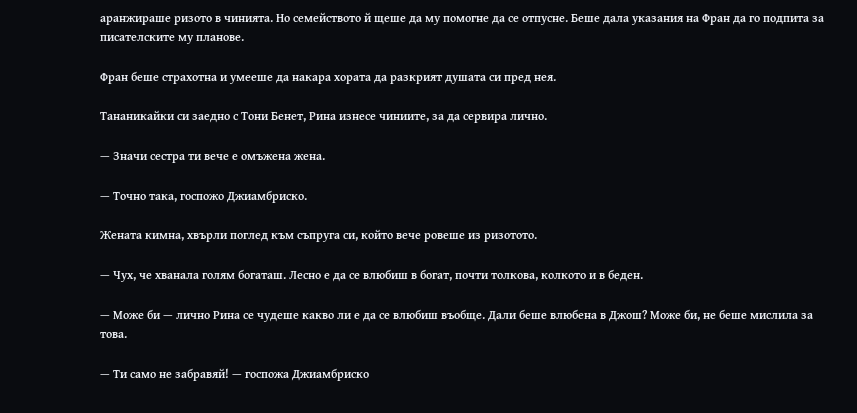аранжираше ризото в чинията. Но семейството й щеше да му помогне да се отпусне. Беше дала указания на Фран да го подпита за писателските му планове.

Фран беше страхотна и умееше да накара хората да разкрият душата си пред нея.

Тананикайки си заедно с Тони Бенет, Рина изнесе чиниите, за да сервира лично.

— Значи сестра ти вече е омъжена жена.

— Точно така, госпожо Джиамбриско.

Жената кимна, хвърли поглед към съпруга си, който вече ровеше из ризотото.

— Чух, че хванала голям богаташ. Лесно е да се влюбиш в богат, почти толкова, колкото и в беден.

— Може би — лично Рина се чудеше какво ли е да се влюбиш въобще. Дали беше влюбена в Джош? Може би, не беше мислила за това.

— Ти само не забравяй! — госпожа Джиамбриско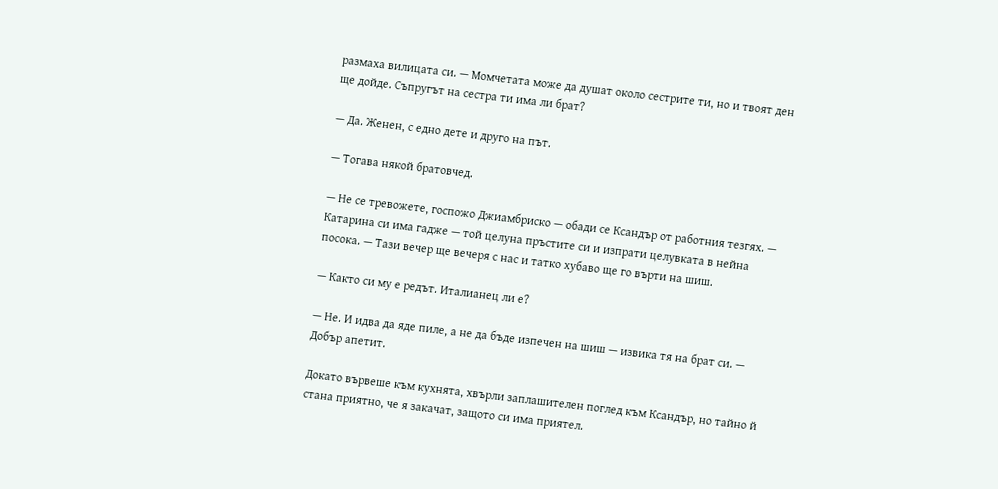размаха вилицата си. — Момчетата може да душат около сестрите ти, но и твоят ден ще дойде. Съпругът на сестра ти има ли брат?

— Да. Женен, с едно дете и друго на път.

— Тогава някой братовчед.

— Не се тревожете, госпожо Джиамбриско — обади се Ксандър от работния тезгях. — Катарина си има гадже — той целуна пръстите си и изпрати целувката в нейна посока. — Тази вечер ще вечеря с нас и татко хубаво ще го върти на шиш.

— Както си му е редът. Италианец ли е?

— Не. И идва да яде пиле, а не да бъде изпечен на шиш — извика тя на брат си. — Добър апетит.

Докато вървеше към кухнята, хвърли заплашителен поглед към Ксандър, но тайно й стана приятно, че я закачат, защото си има приятел.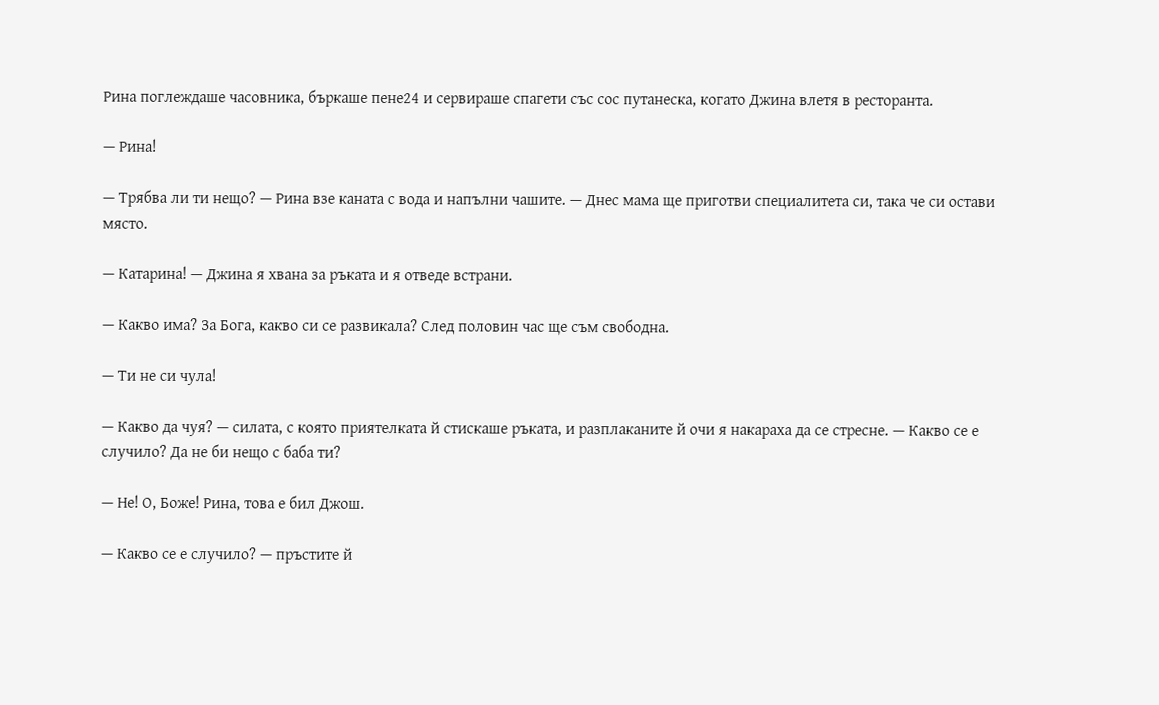Рина поглеждаше часовника, бъркаше пене24 и сервираше спагети със сос путанеска, когато Джина влетя в ресторанта.

— Рина!

— Трябва ли ти нещо? — Рина взе каната с вода и напълни чашите. — Днес мама ще приготви специалитета си, така че си остави място.

— Катарина! — Джина я хвана за ръката и я отведе встрани.

— Какво има? За Бога, какво си се развикала? След половин час ще съм свободна.

— Ти не си чула!

— Какво да чуя? — силата, с която приятелката й стискаше ръката, и разплаканите й очи я накараха да се стресне. — Какво се е случило? Да не би нещо с баба ти?

— Не! О, Боже! Рина, това е бил Джош.

— Какво се е случило? — пръстите й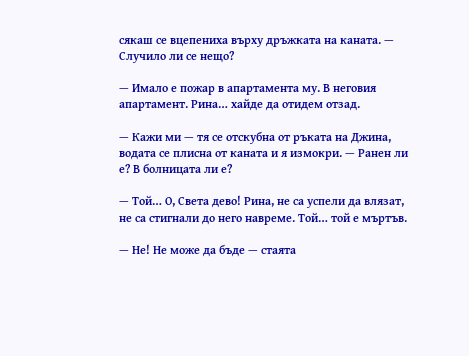сякаш се вцепениха върху дръжката на каната. — Случило ли се нещо?

— Имало е пожар в апартамента му. В неговия апартамент. Рина… хайде да отидем отзад.

— Кажи ми — тя се отскубна от ръката на Джина, водата се плисна от каната и я измокри. — Ранен ли е? В болницата ли е?

— Той… О, Света дево! Рина, не са успели да влязат, не са стигнали до него навреме. Той… той е мъртъв.

— Не! Не може да бъде — стаята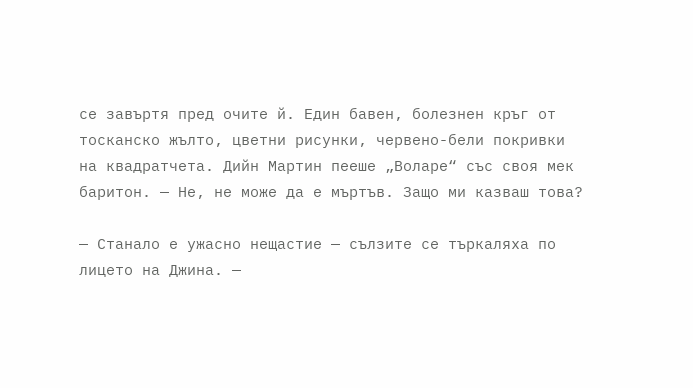се завъртя пред очите й. Един бавен, болезнен кръг от тосканско жълто, цветни рисунки, червено-бели покривки на квадратчета. Дийн Мартин пееше „Воларе“ със своя мек баритон. — Не, не може да е мъртъв. Защо ми казваш това?

— Станало е ужасно нещастие — сълзите се търкаляха по лицето на Джина. —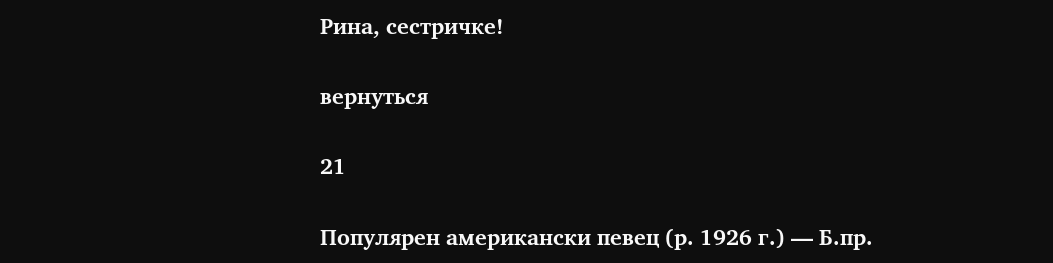Рина, сестричке!

вернуться

21

Популярен американски певец (р. 1926 г.) — Б.пр.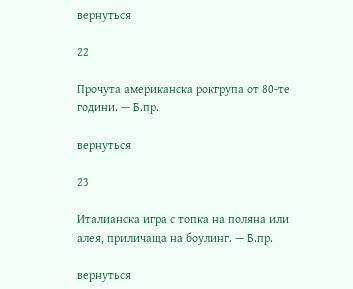вернуться

22

Прочута американска рокгрупа от 80-те години. — Б.пр.

вернуться

23

Италианска игра с топка на поляна или алея, приличаща на боулинг. — Б.пр.

вернуться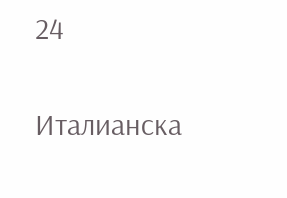24

Италианска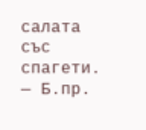салата със спагети. — Б.пр.